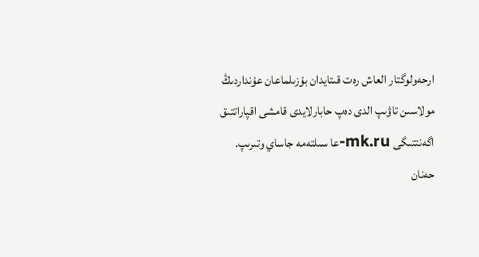ارحەولوگتار العاش رەت قىتايدان بۇزىلماعان عۇنداردىڭ مولاسىن تاۋىپ الدى دەپ حابارلايدى قامشى اقپاراتتىق اگەنتتىگى mk.ru-عا سىلتەمە جاساي وتىرىپ.
حەنان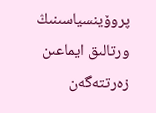پروۆينسياسىنىڭ ورتالىق ايماعىن زەرتتەگەن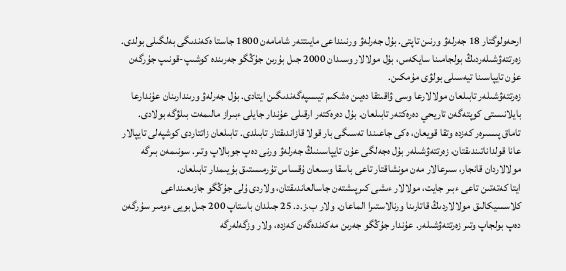ارحەولوگتار 18 جەرلەۋ ورنىن تاپتى. بۇل جەرلەۋ ورنىنداعى مايىتتەر شامامەن 1800 جاستا ەكەندىگى بەلگىلى بولدى. زەرتتەۋشىلەردىڭ بولجامىنا سايكەس، بۇل مولالار وسىدان 2000 جىل بۇرىن جۇڭگو جەرىندە كوشىپ-قونىپ جۇرگەن عۇن تايپاسىنا تيەسىلى بولۋى مۇمكىن.
زەرتتەۋشىلەر تابىلعان مولالارعا وسى ۋاقىتقا دەيىن ەشكىم تيىسپەگەندىگىن ايتادى. بۇل جەرلەۋ ورىندارىنان عۇندارعا بايلانىستى كوپتەگەن تاريحي دەرەكتەر تابىلعان. بۇل دەرەكتەر ارقىلى عۇندار جايلى ءبىراز مالىمەت بىلۋگە بولادى. تاماق پىسىرەر كەزدە وتقا قويعان، ەكى جاعىندا تەسىگى بار قولا قازاندىقتار تابىلدى. تابىلعان زاتتاردى كوشپەلى تايپالار عانا قولداناتىندىقتان، زەرتتەۋشىلەر بۇل ەجەلگى عۇن تايپاسىنىڭ جەرلەۋ ورنى دەپ جوبالاپ وتىر. سونىمەن بىرگە مولالاردان قانجار، سىرعالار مەن مونشاقتار تاعى باسقا وسىعان ۇقساس تۇرمىستىق بۇيىمدار تابىلعان.
ايتا كەتەتىن تاعى ءبىر جايت، مولالار ءىشى كىرپىشتەن جاسالعاندىقتان، ولاردى ۇلى جۇڭگو جازىعىنداعى كلاسسيكالىق مولالاردىڭ قاتارىنا ورنالاستىرا الماعان. ولار ب.ز.د. 25 جىلدان باستاپ 200 جىل بويى ءومىر سۇرگەن دەپ بولجاپ وتىر زەرتتەۋشىلەر. عۇندار جۇڭگو جەرىن مەكەندەگەن كەزدە، ولار وزگەلەرگە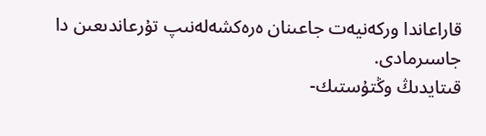قاراعاندا وركەنيەت جاعىنان ەرەكشەلەنىپ تۇرعاندىعىن دا جاسىرمادى.
قىتايدىڭ وڭتۇستىك-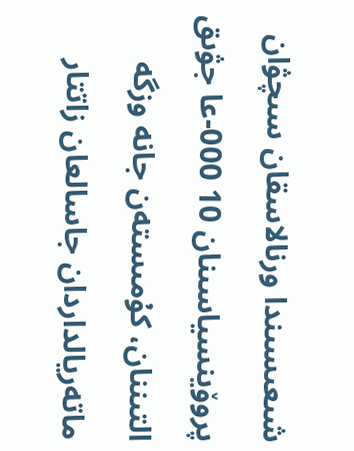شىعىسىندا ورنالاسقان سىچۋان پروۆينسياسىنان 10 000-عا جۋىق التىننان، كۇمىستەن جانە وزگە ماتەريالداردان جاسالعان زاتتار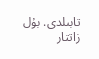تابىلدى. بۇل زاتتار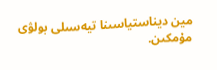مين ديناستياسىنا تيەسىلى بولۋى مۇمكىن.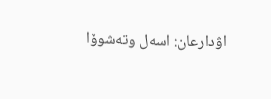اۋدارعان: اسەل وتەشوۆا